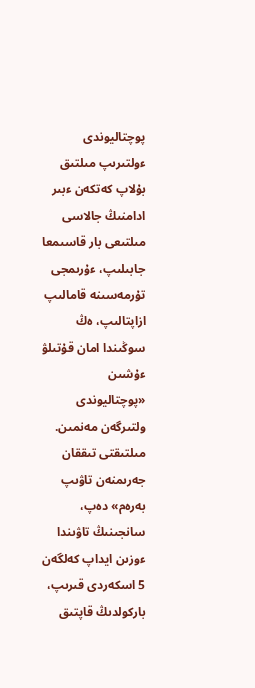پوچتاليوندى ءولتىرىپ مىلتىق بۇلاپ كەتكەن ءبىر ادامنىڭ جالاسى مىلتىعى بار قاسىمعا جابىلىپ، ءۇرىمجى تۇرمەسىنە قامالىپ ازاپتالىپ، ەڭ سوڭىندا امان قۇتىلۋ ءۇشىن «پوچتاليوندى ولتىرگەن مەنمىن. مىلتىقتى تىققان جەرىمنەن تاۋىپ بەرەم» دەپ، سانجىنىڭ تاۋىندا ءوزىن ايداپ كەلگەن 5 اسكەردى قىرىپ، باركولدىڭ قاپتىق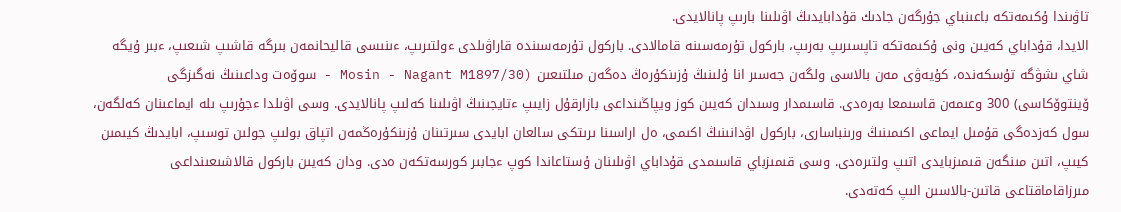تاۋىندا ۇكىمەتكە باعىنباي جۇرگەن جادىك قۇدابايدىڭ اۋىلىنا بارىپ پانالايدى.
الايدا، قۇداباي كەيىن ونى ۇكىمەتكە تاپسىرىپ بەرىپ، باركول تۇرمەسىنە قامالادى. باركول تۇرمەسىندە قاراۋىلدى ءولتىرىپ، ءىنىسى قاليحانمەن بىرگە قاشىپ شىعىپ، ءبىر ۇيگە شاي ىشۋگە تۇسكەندە، كۇيەۋى مەن بالاسى ولگەن جەسىر انا ۇلىنىڭ ۇزىنكۇرەڭ دەگەن مىلتىعىن (Mosin - Nagant M1897/30 - سوۆەت وداعىنىڭ نەگىزگى ۆينتوۆكاسى) 300 وعىمەن قاسىمعا بەرەدى. قاسىمدار وسىدان كەيىن كوز ويپاڭىنداعى بازارقۇل زايىپ ءتايجىنىڭ اۋىلىنا كەلىپ پانالايدى. وسى اۋىلدا ءجۇرىپ ىلە ايماعىنان كەلگەن، سول كەزدەگى قۇمىل ايماعى اكىمىنىڭ ورىنباسارى، باركول اۋدانىنىڭ اكىمى، ەل اراسىنا ىرىتكى سالعان ابايدى سىرتىنان ۇزىنكۇرەڭمەن اتپاق بولىپ جولىن توسىپ، ابايدىڭ كيىمىن كيىپ، اتىن مىنگەن قىمىزبايدى اتىپ ولتىرەدى. وسى قىمىزباي قاسىمدى قۇداباي اۋىلىنان ۇستاعاندا كوپ ءجابىر كورسەتكەن ەدى. ودان كەيىن باركول قالاشىعىنداعى مىرزاقاماقتاعى قاتىن-بالاسىن الىپ كەتەدى.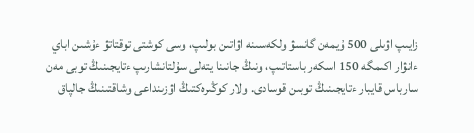زايىپ اۋىلى 500 ۇيمەن گانسۋ ولكەسىنە اۋاتىن بولىپ، وسى كوشتى توقتاتۋ ءۇشىن اباي ءانۋار اكىمگە 150 اسكەر باستاتىپ، ونىڭ جانىنا يتەلى سۇلتانشارىپ ءتايجىنىڭ توبى مەن سارباس قايبار ءتايجىنىڭ توبىن قوسادى. ولار كوڭىرەكتىڭ اۋزىنداعى وشاقتىنىڭ جالپاق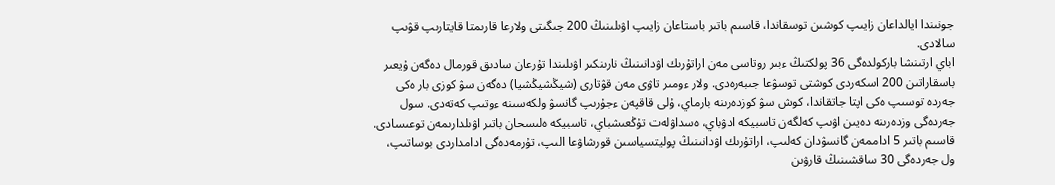جونىندا ايالداعان زايىپ كوشىن توسقاندا، قاسىم باتىر باستاعان زايىپ اۋىلىنىڭ 200 جىگىتى ولارعا قارىمتا قايتارىپ قۋىپ سالادى.
اباي ارتىنشا باركولدەگى 36 پولكتىڭ ءبىر روتاسى مەن اراتۇرىك اۋدانىنىڭ نارىنكىر اۋىلىندا تۇرعان سادىق قورمال دەگەن ۇيعىر باسقاراتىن 200 اسكەردى كوشتى توسۋعا جىبەرەدى. ولار ءومىر تاۋى مەن قۋتارى (شيڭشيڭشيا) دەگەن سۋ كوزى بار ەكى جەردە توسىپ ەكى اپتا جاتقاندا، كوش سۋ كوزدەرىنە بارماي، ۇلى قاقپەن ءجۇرىپ گانسۋ ولكەسىنە ءوتىپ كەتەدى. سول جەردەگى وزدەرىنە دەيىن اۋىپ كەلگەن تاسبيكە ادۋباي، ەسداۋلەت تۇڭعىشباي، تاسبيكە ەلىسحان باتىر اۋىلدارىمەن توعىسادى.
قاسىم باتىر 5 اداممەن گانسۋدان كەلىپ، اراتۇرىك اۋدانىنىڭ پوليتسياسىن قورشاۋعا الىپ، تۇرمەدەگى ادامداردى بوساتىپ، ول جەردەگى 30 ساقشىنىڭ قارۋىن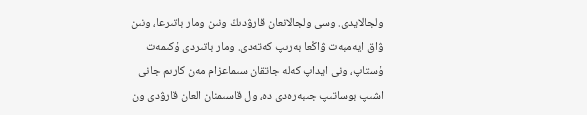ولجالايدى. وسى ولجالانعان قارۋدىڭ ونىن ومار باتىرعا، ونىن ۋاق ايەمبەت ۋاڭعا بەرىپ كەتەدى. ومار باتىردى ۇكىمەت ۇستاپ، ونى ايداپ كەلە جاتقان سىماعزام مەن كارىم جانى اشىپ بوساتىپ جىبەرەدى دە، ول قاسىمنان العان قارۋدى ون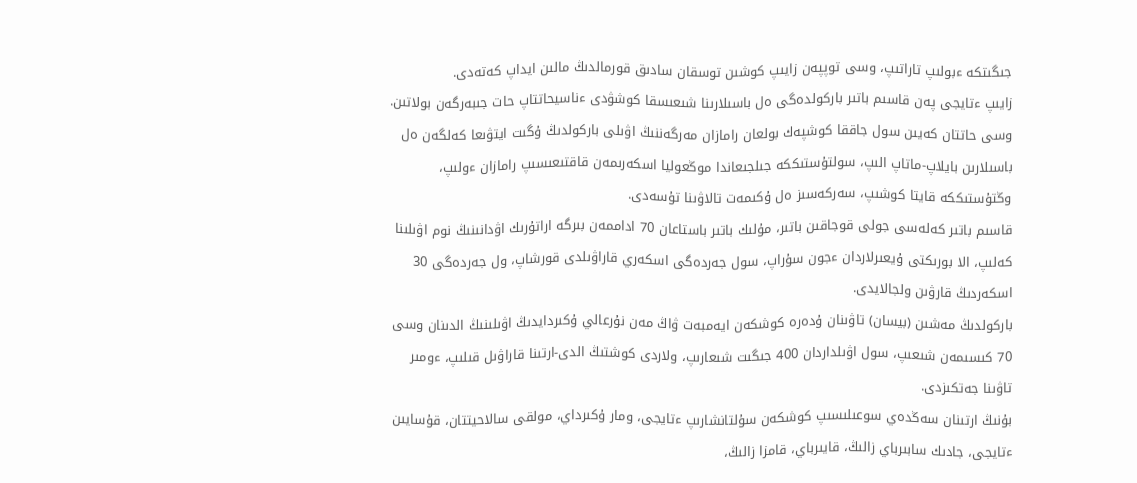جىگىتكە ءبولىپ تاراتىپ، وسى توپپەن زايىپ كوشىن توسقان سادىق قورمالدىڭ مالىن ايداپ كەتەدى.
زايىپ ءتايجى پەن قاسىم باتىر باركولدەگى ەل باسىلارىنا شىعىسقا كوشۋدى ءناسيحاتتاپ حات جىبەرگەن بولاتىن. وسى حاتتان كەيىن سول جاققا كوشپەك بولعان رامازان مەرگەننىڭ اۋىلى باركولدىڭ ۇگىت ايتۋىعا كەلگەن ەل باسىلارىن بايلاپ-ماتاپ الىپ، سولتۇستىككە جىلجىعاندا موڭعوليا اسكەرىمەن قاقتىعىسىپ رامازان ءولىپ، وڭتۇستىككە قايتا كوشىپ، سەركەسىز ەل ۇكىمەت تالاۋىنا تۇسەدى.
قاسىم باتىر كەلەسى جولى قوجاقىن باتىر، مۇلىك باتىر باستاعان 70 اداممەن بىرگە اراتۇرىك اۋدانىنىڭ نوم اۋىلىنا كەلىپ، الا بورىكتى ۇيعىرلاردان ءجون سۇراپ، سول جەردەگى اسكەري قاراۋىلدى قورشاپ، ول جەردەگى 30 اسكەردىڭ قارۋىن ولجالايدى.
باركولدىڭ مەشىن (بيسان) تاۋىنان ۇدەرە كوشكەن ايەمبەت ۋاڭ مەن نۇرعالي ۇكىردايدىڭ اۋىلىنىڭ الدىنان وسى 70 كىسىمەن شىعىپ، سول اۋىلداردان 400 جىگىت شىعارىپ، ولاردى كوشتىڭ الدى-ارتىنا قاراۋىل قىلىپ، ءومىر تاۋىنا جەتكىزدى.
بۇنىڭ ارتىنان سەڭدەي سوعىلىسىپ كوشكەن سۇلتانشارىپ ءتايجى، ومار ۇكىرداي، مولقى سالاحيتتان، قۇسايىن ءتايجى، جادىك سابىرباي زالىڭ، قايىرباي، قامزا زالىڭ،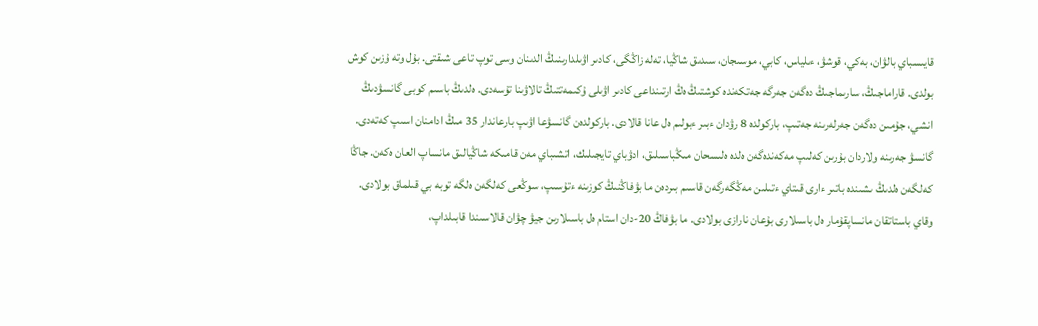قايىسباي بالۋان، بەكي، قوشۋ، ءىلياس، كابي، موسىجان، سىدىق شاڭيا، تەلە زاڭگى، كادىر اۋىلدارىنىڭ الدىنان وسى توپ تاعى شىقتى. بۇل وتە ۇزىن كوش بولدى. قاراماجىڭ، سارىماجىڭ دەگەن جەرگە جەتكەندە كوشتىڭ ەڭ ارتىنداعى كادىر اۋىلى ۇكىمەتتىڭ تالاۋىنا تۇسەدى. ەلدىڭ باسىم كوبى گانسۋدىڭ انشي، جۇمىن دەگەن جەرلەرىنە جەتىپ، باركولدە 8 رۋدان ءبىر ءبولىم ەل عانا قالادى. باركولدەن گانسۋعا اۋىپ بارعاندار 35 مىڭ ادامنان اسىپ كەتەدى.
گانسۋ جەرىنە ولاردان بۇرىن كەلىپ مەكەندەگەن ەلدە ەلىسحان مىڭباسىلىق، ادۋباي تايجىلىك، اتشىباي مەن قامىكە شاڭيالىق مانساپ العان ەكەن. جاڭا كەلگەن ەلدىڭ ىشىندە باتىر ءارى قىتاي ءتىلىن مەڭگەرگەن قاسىم بىردەن ما بۋفاڭنىڭ كوزىنە ءتۇسىپ، سوڭعى كەلگەن ەلگە توبە بي قىلماق بولادى. وقاي باستاتقان مانساپقۇمار ەل باسىلارى بۇعان نارازى بولادى. ما بۋفاڭ 20-دان استام ەل باسىلارىن جيۋ چۋان قالاسىندا قابىلداپ،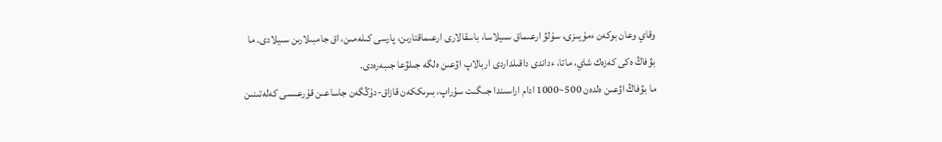وقاي وعان بوكەن ءمۇيىزى، سۇلۋ ارعىماق سىيلاسا، باسقالارى ارعىماقتارىن، پارسى كىلەمىن، اق جامبىلارىن سىيلادى. ما بۋفاڭ ەكى كەزەك شاي، ماتا، ءداندى داقىلداردى اربالاپ اۋعىن ەلگە جىلۋعا جىبەرەدى.
ما بۋفاڭ اۋعىن ەلدەن 500~1000 ادام اراسىندا جىگىت سۇراپ، بىرىككەن قازاق-دۇڭگەن جاساعىن قۇرعىسى كەلەتىنىن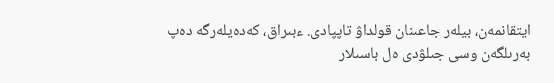ايتقانمەن، بيلەر جاعىنان قولداۋ تاپپادى. ءبىراق، كەدەيلەرگە دەپ بەرىلگەن وسى جىلۋدى ەل باسىلار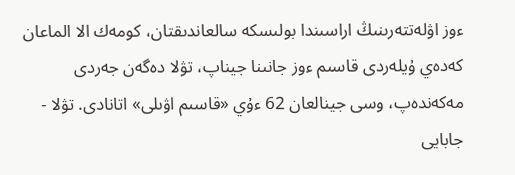ءوز اۋلەتتەرىنىڭ اراسىندا بولىسكە سالعاندىقتان، كومەك الا الماعان كەدەي ۇيلەردى قاسىم ءوز جانىنا جيناپ، تۋلا دەگەن جەردى مەكەندەپ، وسى جينالعان 62 ءۇي «قاسىم اۋىلى» اتانادى. تۋلا - جابايى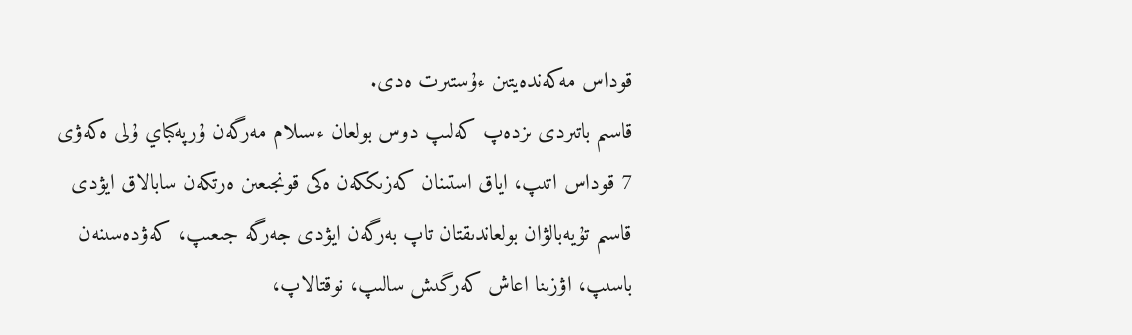قوداس مەكەندەيتىن ءۇستىرت ەدى.
قاسىم باتىردى ىزدەپ كەلىپ دوس بولعان ءسىلام مەرگەن ۇرپەكباي ۇلى ەكەۋى 7 قوداس اتىپ، اياق استىنان كەزىككەن ەكى قونجىعىن ەرتكەن سابالاق ايۋدى قاسىم تۇيەبالۋان بولعاندىقتان تاپ بەرگەن ايۋدى جەرگە جىعىپ، كەۋدەسىنەن باسىپ، اۋزىنا اعاش كەرگىش سالىپ، نوقتالاپ،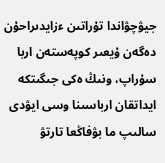جيۋچۋاندا تۇراتىن ءزايدىراحۇن دەگەن ۇيعىر كوپەستەن اربا سۇراپ، ونىڭ ەكى جىگىتكە ايداتقان ارباسىنا وسى ايۋدى سالىپ ما بۋفاڭعا تارتۋ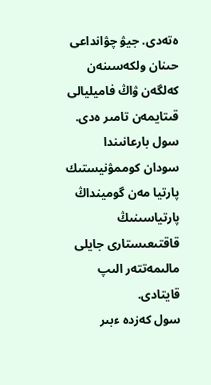ەتەدى. جيۋ چۋانداعى حىنان ولكەسىنەن كەلگەن ۋاڭ فاميليالى قىتايمەن تامىر ەدى. سول بارعانىندا سودان كوممۋنيستىك پارتيا مەن گومينداڭ پارتياسىنىڭ قاقتىعىستارى جايلى مالىمەتتەر الىپ قايتادى.
سول كەزدە ءبىر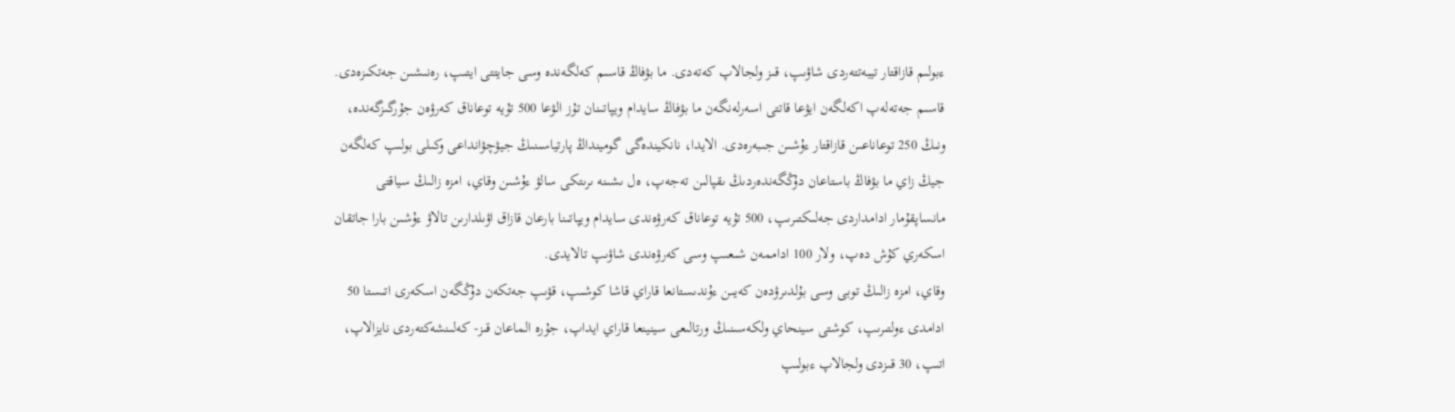ءبولىم قازاقتار تيبەتتەردى شاۋىپ، قىز ولجالاپ كەتەدى. ما بۋفاڭ قاسىم كەلگەندە وسى جايتتى ايتىپ، رەنىشىن جەتكىزەدى. قاسىم جەتەلەپ اكەلگەن ايۋعا قاتتى اسەرلەنگەن ما بۋفاڭ سايدام ويپاتىنان تۇز الۋعا 500 تۇيە توعاناق كەرۋەن جۇرگىزگەندە، ونىڭ 250 توعاناعىن قازاقتار ءۇشىن جىبەرەدى. الايدا، نانكيندەگى گومينداڭ پارتياسىنىڭ جيۋچۋانداعى وكىلى بولىپ كەلگەن جيڭ زاي ما بۋفاڭ باستاعان دۇڭگەندەردىڭ ىقپالىن تەجەپ، ەل ىشىنە ىرىتكى سالۋ ءۇشىن وقاي، امزە زالىڭ سياقتى مانساپقۇمار ادامداردى جەلىكتىرىپ، 500 تۇيە توعاناق كەرۋەندى سايدام ويپاتىنا بارعان قازاق اۋىلدارىن تالاۋ ءۇشىن بارا جاتقان اسكەري كۇش دەپ، ولار 100 اداممەن شىعىپ وسى كەرۋەندى شاۋىپ تالايدى.
وقاي، امزە زالىڭ توبى وسى بۇلدىرۋدەن كەيىن ءۇندىستانعا قاراي قاشا كوشىپ، قۋىپ جەتكەن دۇڭگەن اسكەرى اتىستا 50 ادامدى ءولتىرىپ، كوشتى سينحاي ولكەسىنىڭ ورتالىعى سينينعا قاراي ايداپ، جۇرە الماعان قىز- كەلىنشەكتەردى نايزالاپ، اتىپ، 30 قىزدى ولجالاپ ءبولىپ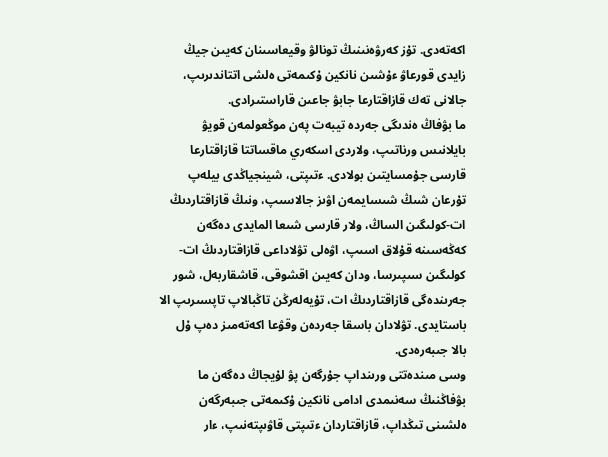اكەتەدى. تۇز كەرۋەنىنىڭ تونالۋ وقيعاسىنان كەيىن جيڭ زايدى قورعاۋ ءۇشىن نانكين ۇكىمەتى ەلشى اتتاندىرىپ، جالانى تەك قازاقتارعا جابۋ جاعىن قاراستىرادى.
ما بۋفاڭ ەندىگى جەردە تيبەت پەن موڭعولمەن قويۋ بايلانىس ورناتىپ، ولاردى اسكەري ماقساتتا قازاقتارعا قارسى جۇمسايتىن بولادى. ءتىپتى، شينجياڭدى بيلەپ تۇرعان شىڭ شىسايمەن اۋىز جالاسىپ، ونىڭ قازاقتاردىڭ ات-كولىگىن الساڭ، ولار قارسى شىعا المايدى دەگەن كەڭەسىنە قۇلاق اسىپ، اۋەلى تۋلاداعى قازاقتاردىڭ ات-كولىگىن سىپىرسا، ودان كەيىن اقشوقى، قاشقاربەل، شور جەرىندەگى قازاقتاردىڭ ات، تۇيەلەرڭن تاڭبالاپ تاپسىرىپ الا باستايدى. تۋلادان باسقا جەردەن وقۋعا اكەتەمىز دەپ ۇل بالا جىبەرەدى.
وسى مىندەتتى ورىنداپ جۇرگەن پۋ لۇيجاڭ دەگەن ما بۋفاڭنىڭ سەنىمدى ادامى نانكين ۇكىمەتى جىبەرگەن ەلشىنى تىڭداپ، قازاقتاردان ءتىپتى قاۋىپتەنىپ، ءار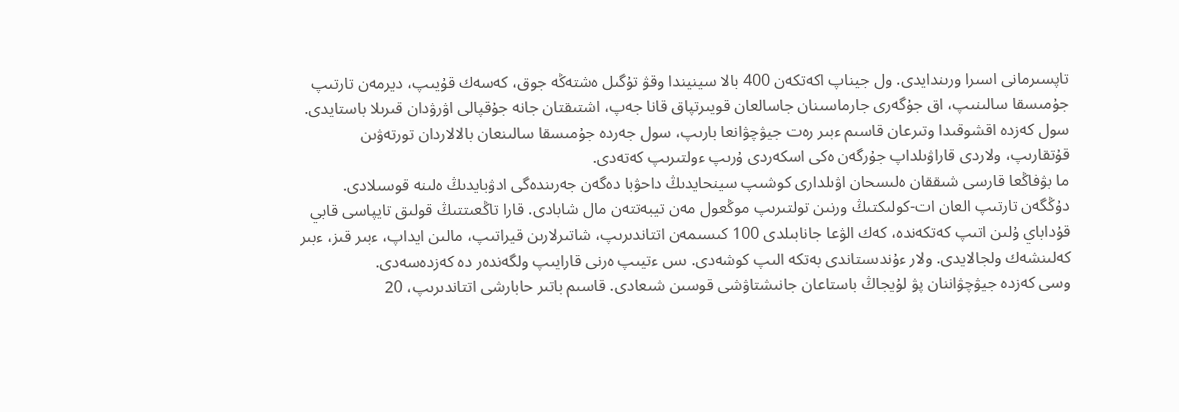تاپسىرمانى اسىرا ورىندايدى. ول جيناپ اكەتكەن 400 بالا سينيندا وقۋ تۇگىل ەشتەڭە جوق، كەسەك قۇيىپ، ديرمەن تارتىپ جۇمىسقا سالىنىپ، اق جۇگەرى جارماسىنان جاسالعان قويىرتپاق قانا جەپ، اشتىقتان جانە جۇقپالى اۋرۋدان قىرىلا باستايدى. سول كەزدە اقشوقىدا وتىرعان قاسىم ءبىر رەت جيۋچۋانعا بارىپ، سول جەردە جۇمىسقا سالىنعان بالالاردان تورتەۋىن قۇتقارىپ، ولاردى قاراۋىلداپ جۇرگەن ەكى اسكەردى ۇرىپ ءولتىرىپ كەتەدى.
ما بۋفاڭعا قارسى شىققان ەلىسحان اۋىلدارى كوشىپ سينحايدىڭ داحۋبا دەگەن جەرىندەگى ادۋبايدىڭ ەلىنە قوسىلادى. دۇڭگەن تارتىپ العان ات-كولىكتىڭ ورنىن تولتىرىپ موڭعول مەن تيبەتتەن مال شابادى. قارا تاڭعىتتىڭ قولىق تايپاسى قابي قۇداباي ۇلىن اتىپ كەتكەندە، كەك الۋعا جانابىلدى 100 كىسىمەن اتتاندىرىپ، شاتىرلارىن قيراتىپ، مالىن ايداپ، ءبىر قىز، ءبىر كەلىنشەك ولجالايدى. ولار ءۇندىستاندى بەتكە الىپ كوشەدى. ىس ءتيىپ ەرنى قارايىپ ولگەندەر دە كەزدەسەدى.
وسى كەزدە جيۋچۋاننان پۋ لۇيجاڭ باستاعان جانىشتاۋشى قوسىن شىعادى. قاسىم باتىر حابارشى اتتاندىرىپ، 20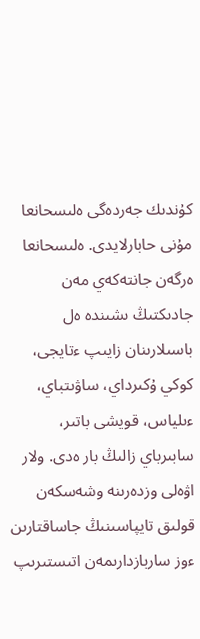كۇندىك جەردەگى ەلىسحانعا مۇنى حابارلايدى. ەلىسحانعا ەرگەن جانتەكەي مەن جادىكتىڭ ىشىندە ەل باسىلارىنان زايىپ ءتايجى، كوكي ۇكىرداي، ساۋىتباي، ءىلياس، قويشى باتىر، سابىرباي زالىڭ بار ەدى. ولار اۋەلى وزدەرىنە وشەسكەن قولىق تايپاسىنىڭ جاساقتارىن ءوز ساربازدارىمەن اتىستىرىپ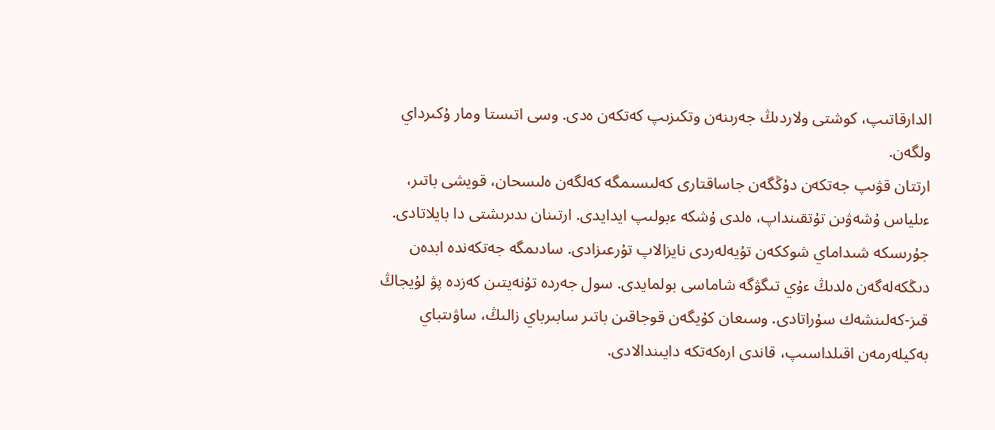الدارقاتىپ، كوشتى ولاردىڭ جەرىنەن وتكىزىپ كەتكەن ەدى. وسى اتىستا ومار ۇكىرداي ولگەن.
ارتتان قۋىپ جەتكەن دۇڭگەن جاساقتارى كەلىسىمگە كەلگەن ەلىسحان، قويشى باتىر، ءىلياس ۇشەۋىن تۇتقىنداپ، ەلدى ۇشكە ءبولىپ ايدايدى. ارتىنان ىدىرىشتى دا بايلاتادى. جۇرىسكە شىداماي شوككەن تۇيەلەردى نايزالاپ تۇرعىزادى. سادىمگە جەتكەندە ابدەن دىڭكەلەگەن ەلدىڭ ءۇي تىگۋگە شاماسى بولمايدى. سول جەردە تۇنەيتىن كەزدە پۋ لۇيجاڭ قىز-كەلىنشەك سۇراتادى. وسىعان كۇيگەن قوجاقىن باتىر سابىرباي زالىڭ، ساۋىتباي بەكيلەرمەن اقىلداسىپ، قاندى ارەكەتكە دايىندالادى.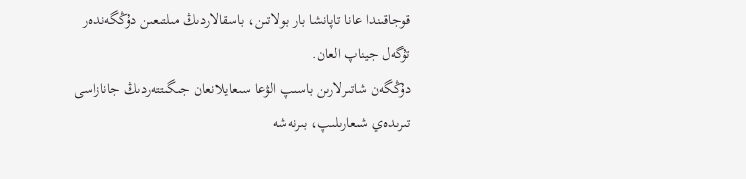قوجاقىندا عانا تاپانشا بار بولاتىن، باسقالاردىڭ مىلتىعىن دۇڭگەندەر تۇگەل جيناپ العان.
دۇڭگەن شاتىرلارىن باسىپ الۋعا سىعايلانعان جىگىتتەردىڭ جانازاسى تىرىدەي شىعارىلىپ، بىرنەشە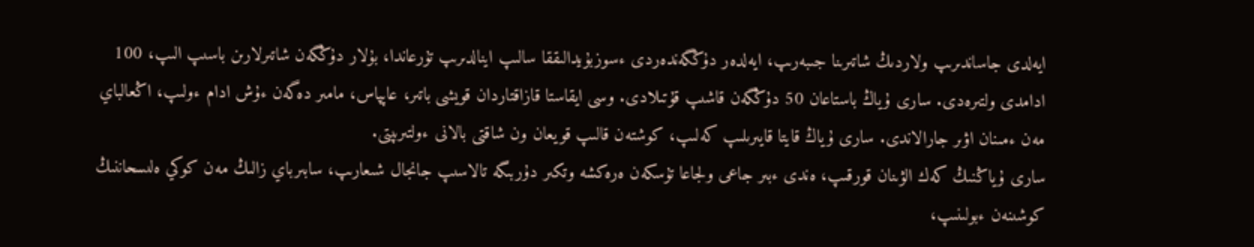ايەلدى جاساندىرىپ ولاردىڭ شاتىرىنا جىبەرىپ، ايەلدەر دۇڭگەندەردى ءسوزبۇيدالىققا سالىپ اينالدىرىپ تۇرعاندا، بۇلار دۇڭگەن شاتىرلارىن باسىپ الىپ، 100 ادامدى ولتىرەدى. سارى ۇياڭ باستاعان 50 دۇڭگەن قاشىپ قۇتىلادى. وسى ايقاستا قازاقتاردان قويشى باتىر، عاپپاس، مامىر دەگەن ءۇش ادام ءولىپ، اڭعالباي مەن ءمىنان اۋىر جارالاندى. سارى ۇياڭ قايتا قايىرىلىپ كەلىپ، كوشتەن قالىپ قويعان ون شاقتى بالانى ءولتىرىپتى.
سارى ۇياڭنىڭ كەك الۋىنان قورقىپ، ەندى ءبىر جاعى ولجاعا تۇسكەن ەرەكشە وتكىر دۇربىگە تالاسىپ جانجال شىعارىپ، سابىرباي زالىڭ مەن كوكي ەلىسحاننىڭ كوشىنەن ءبولىنىپ،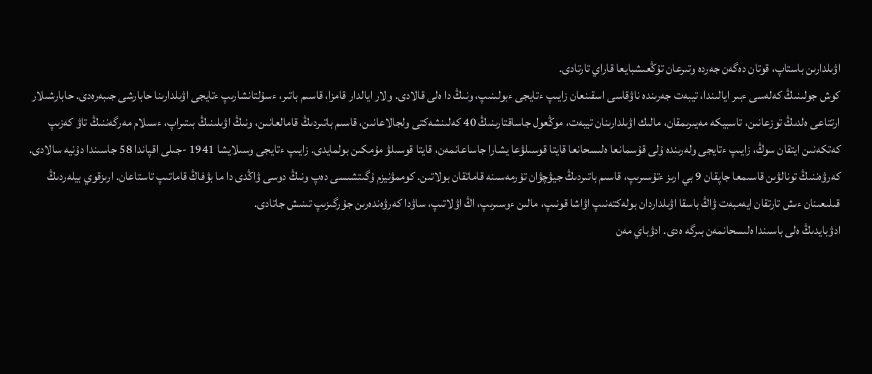اۋىلدارىن باستاپ، قوتان دەگەن جەردە وتىرعان تۇڭعىشبايعا قاراي تارتادى.
كوش جولىنىڭ كەلەسى ءبىر ايالىندا، تيبەت جەرىندە ناۋقاسى اسقىنعان زايىپ ءتايجى ءبولىنىپ، ونىڭ دا ەلى قالادى. ولار ايالدار قامزا، قاسىم باتىر، ءسۇلتانشارىپ ءتايجى اۋىلدارىنا حابارشى جىبەرەدى. حابارشىلار ارتتاعى ەلدىڭ توزعانىن، تاسبيكە مەيىرىمقان، مالىك اۋىلدارىنان تيبەت، موڭعول جاساقتارىنىڭ 40 كەلىنشەكتى ولجالاعانىن، قاسىم باتىردىڭ قامالعانىن، ونىڭ اۋىلىنىڭ بىتىراپ، ءسىلام مەرگەننىڭ تاۋ كەزىپ كەتكەنىن ايتقان سوڭ، زايىپ ءتايجى ولەرىندە ۇلى قۇسمانعا ەلىسحانعا قايتا قوسىلۋعا يشارا جاساعانمەن، قايتا قوسىلۋ مۇمكىن بولمايدى. زايىپ ءتايجى وسىلايشا 1941 -جىلى اقپاندا 58 جاسىندا دۇنيە سالادى.
كەرۋەننىڭ تونالۋىن قاسىمعا جاپقان 9 بي ارىز ءتۇسىرىپ، قاسىم باتىردىڭ جيۋچۋان تۇرمەسىنە قاماتقان بولاتىن. كوممۋنيزم ۇگىتشىسى دەپ ونىڭ دوسى ۋاڭدى دا ما بۋفاڭ قاماتىپ تاستاعان. ارىزقوي بيلەردىڭ قىلىعىنان ءىش تارتقان ايەمبەت ۋاڭ باسقا اۋىلداردان بولەكتەنىپ اۋاشا قونىپ، مالىن ءوسىرىپ، اڭ اۋلاتىپ، ساۋدا كەرۋەندەرىن جۇرگىزىپ تىنىش جاتادى.
ادۋبايدىڭ ەلى باسىندا ەلىسحانمەن بىرگە ەدى. ادۋباي مەن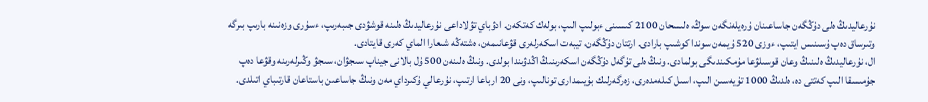نۇرعاليدىڭ ەلى دۇڭگەن جاساعىنان ۇرەيلەنگەن سوڭ، ەلىسحان 2100 كىسىنى ءبولىپ الىپ، بولەك كەتكەن. ادۋباي تۋلاداعى نۇرعاليدىڭ ەلىنە قوشۋدى جىبەرىپ، ءسۇرى وزەنىنە بارىپ بىرگە وتىرساق دەپ ۇسىنىس ايتىپ، ءوزى 520 ۇيمەن سوندا كوشىپ بارادى. ارتتان دۇڭگەن، تيبەت اسكەرلەرى قۋعانىمەن، ەشتەڭە شىعارا الماي كەرى قايتادى.
ال، نۇرعاليدىڭ ەلىنىڭ وعان قوسىلۋعا مۇمكىندىگى بولمادى. ونىڭ ەلى تۇگەل دۇڭگەن اسكەرىنىڭ اڭدۋىندا بولدى. ونىڭ ەلىنەن 500 ۇل بالانى جيناپ سىجۋان، سىجۋ وڭىرلەرىنە وقۋعا دەپ جۇمىسقا الىپ كەتتى دە، ەلدىڭ 1000 تۇيەسىن الىپ، اسىل كىلەمدەرى، زەرگەرلىك بۇيىمدارى تونالىپ، ونى 20 ارباعا ارتىپ، نۇرعالي ۇكىرداي مەن ونىڭ جاساعىن باستاعان قارتىباي اتىلدى.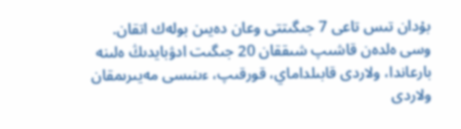بۇدان تىس تاعى 7 جىگىتتى وعان دەيىن بولەك اتقان.
وسى ەلدەن قاشىپ شىققان 20 جىگىت ادۋبايدىڭ ەلىنە بارعاندا، ولاردى قابىلداماي، قورقىپ، ءىنىسى مەيىرىمقان ولاردى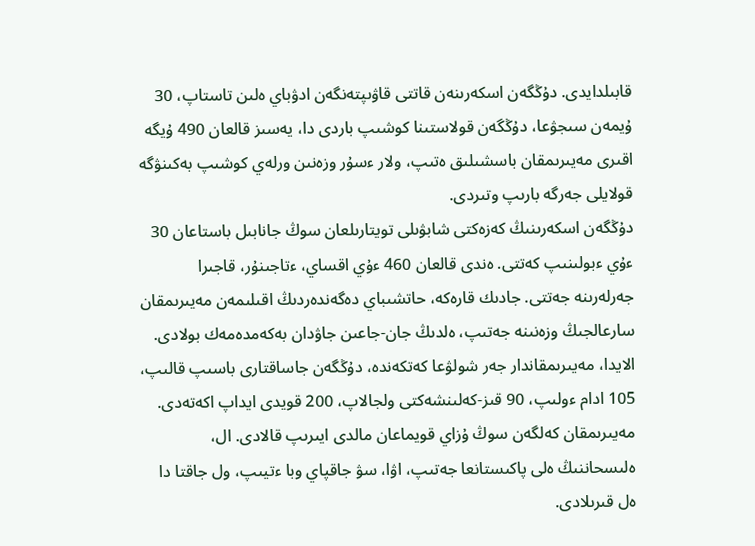قابىلدايدى. دۇڭگەن اسكەرىنەن قاتتى قاۋىپتەنگەن ادۋباي ەلىن تاستاپ، 30 ۇيمەن سىجۋعا، دۇڭگەن قولاستىنا كوشىپ باردى دا، يەسىز قالعان 490 ۇيگە اقىرى مەيىرىمقان باسشىلىق ەتىپ، ولار ءسۇر وزەنىن ورلەي كوشىپ بەكىنۋگە قولايلى جەرگە بارىپ وتىردى.
دۇڭگەن اسكەرىنىڭ كەزەكتى شابۋىلى تويتارىلعان سوڭ جانابىل باستاعان 30 ءۇي ءبولىنىپ كەتتى. ەندى قالعان 460 ءۇي اقساي، ءتاجىنۇر، قاجىرا جەرلەرىنە جەتتى. جادىك قارەكە، حاتشىباي دەگەندەردىڭ اقىلىمەن مەيىرىمقان سارعالجىڭ وزەنىنە جەتىپ، ەلدىڭ جان-جاعىن جاۋدان بەكەمدەمەك بولادى. الايدا، مەيىرىمقاندار جەر شولۋعا كەتكەندە، دۇڭگەن جاساقتارى باسىپ قالىپ، 105 ادام ءولىپ، 90 قىز-كەلىنشەكتى ولجالاپ، 200 قويدى ايداپ اكەتەدى. مەيىرىمقان كەلگەن سوڭ ۇزاي قويماعان مالدى ايىرىپ قالادى. ال، ەلىسحاننىڭ ەلى پاكىستانعا جەتىپ، اۋا، سۋ جاقپاي وبا ءتيىپ، ول جاقتا دا ەل قىرىلادى.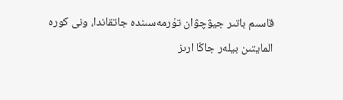قاسىم باتىر جيۋچۋان تۇرمەسىندە جاتقاندا، ونى كورە المايتىن بيلەر جاڭا ارىز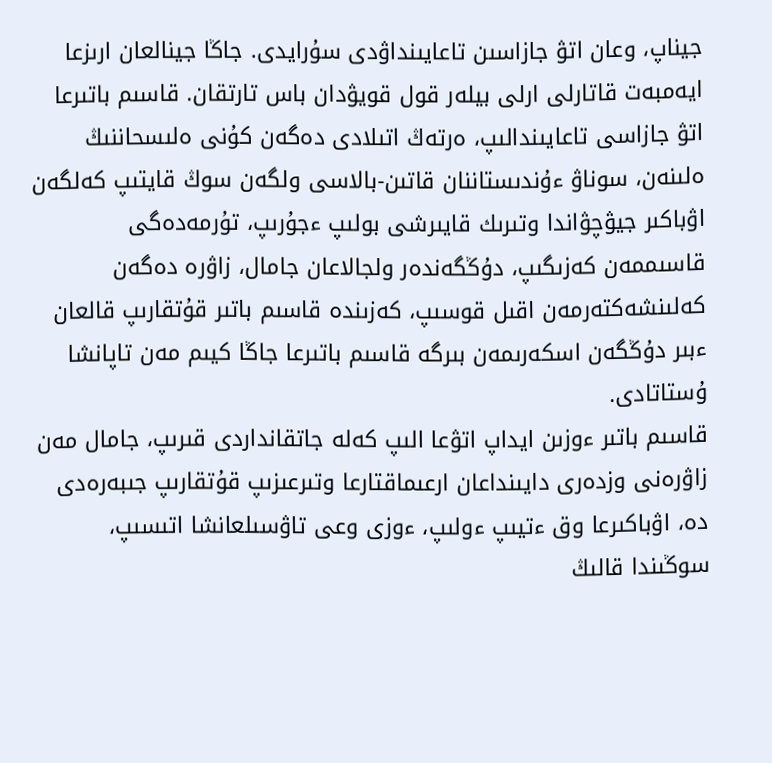جيناپ، وعان اتۋ جازاسىن تاعايىنداۋدى سۇرايدى. جاڭا جينالعان ارىزعا ايەمبەت قاتارلى ارلى بيلەر قول قويۋدان باس تارتقان. قاسىم باتىرعا اتۋ جازاسى تاعايىندالىپ، ەرتەڭ اتىلادى دەگەن كۇنى ەلىسحاننىڭ ەلىنەن، سوناۋ ءۇندىستاننان قاتىن-بالاسى ولگەن سوڭ قايتىپ كەلگەن اۋباكىر جيۋچۋاندا وتىرىك قايىرشى بولىپ ءجۇرىپ، تۇرمەدەگى قاسىممەن كەزىگىپ، دۇڭگەندەر ولجالاعان جامال، زاۋرە دەگەن كەلىنشەكتەرمەن اقىل قوسىپ، كەزىندە قاسىم باتىر قۇتقارىپ قالعان ءبىر دۇڭگەن اسكەرىمەن بىرگە قاسىم باتىرعا جاڭا كيىم مەن تاپانشا ۇستاتادى.
قاسىم باتىر ءوزىن ايداپ اتۋعا الىپ كەلە جاتقانداردى قىرىپ، جامال مەن زاۋرەنى وزدەرى دايىنداعان ارعىماقتارعا وتىرعىزىپ قۇتقارىپ جىبەرەدى دە، اۋباكىرعا وق ءتيىپ ءولىپ، ءوزى وعى تاۋسىلعانشا اتىسىپ، سوڭىندا قالىڭ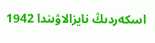اسكەردىڭ نايزالاۋىندا 1942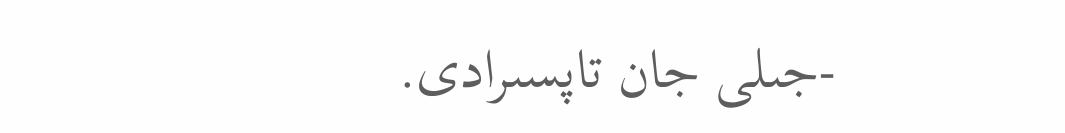-جىلى جان تاپسىرادى.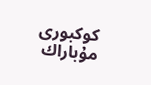كوكبورى مۇباراك